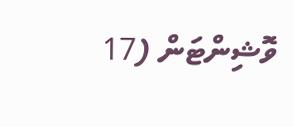ވޮޝިންޓަން (17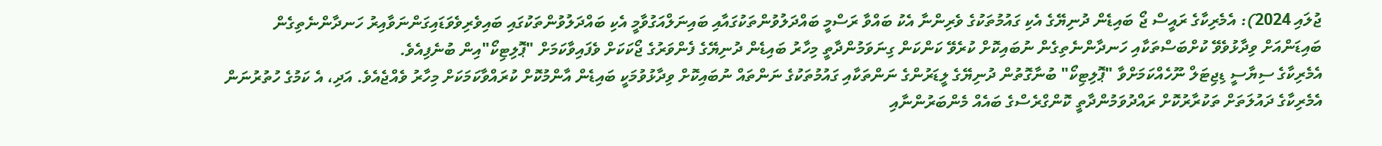ޖުލައި 2024): އެމެރިކާގެ ރައީސް ޖޯ ބައިޑެން ދުނިޔޭގެ އެކި ގައުމުތަކުގެ ވެރިންނާ އެކު ބައްވާ ރަސްމީ ބައްދަލުވުންތަކުގައާއި ބައިނަލްއަގުވާމީ އެކި ބައްދަލުވުންތަކުގައި ބައިވެރިވެވަޑައިގަންނަވާއިރު ހަނދާންނެތިގެން ބައިޑަންއަށް ވިދާޅުވެވޭ ކުށްބަސްތަކާއި ހަނދާންނެތިގެން ނުބައިކޮށް ކުރެވޭ ކަންކަން ގިނަވަމުންދާތީ މިހާރު ބައިޑެން ދުނިޔޭގެ ފެންވަރުގެ ޖޯކަކަށް ވެފައިވާކަމަށް "ޕޮލިޓިކޯ"އިން ބުނެފިއެވެ.
އެމެރިކާގެ ސިޔާސީ ޑިޖިޓަލް ނޫހެއްކަމަށްވާ "ޕޮލިޓިކޯ" ބުނާގޮތުން ދުނިޔޭގެ ލީޑަރުންގެ ނަންތަކާއި ގައުމުތަކުގެ ނަންތައް ނުބައިކޮށް ވިދާޅުވުމަކީ ބައިޑެން އާންމުކޮށް ކުރައްވާކަމަކަށް މިހާރު ވެއްޖެއެވެ. އަދި، އެ ކަމުގެ ހުތުރުނަން އެމެރިކާގެ ދައުލަތަށް ތަކުރާރުކޮށް ރައްދުވަމުންދާތީ ކޮންގްރެސްގެ ބައެއް މެންބަރުންނާއި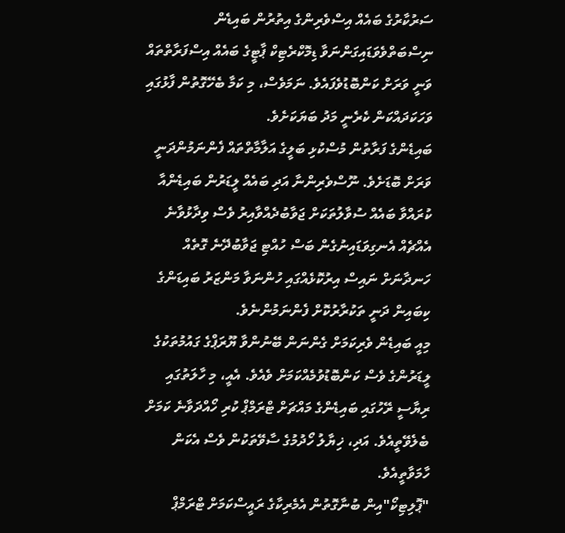ސަރުކާރުގެ ބައެއް އިސްވެރިންގެ އިތުރުން ބައިޑެން ނިސްބަތްވެވަޑައިގަންނަވާ ޑިމޮކްރެޓިކް ޕާޓީގެ ބައެއް އިސްފަރާތްތައް ވަނީ ވަރަށް ކަންބޮޑުވެފައެވެ. ނަމަވެސް، މި ކަމާ ބެހޭގޮތުން ފާޅުގައި ވަހަކަދައްކަން ކެރެނީ މަދު ބަޔަކަށެވެ.
ބައިޑެންގެ ފަރާތުން މުސްކުޅި ބަލީގެ އަލާމާތްތައް ފެންނަމުންދަނީ ވަރަށް ބޮޑަށެވެ. ނޫސްވެރިންނާ އަދި ބައެއް ލީޑަރުން ބައިޑެންއާ ކުރައްވާ ބައެއް ސުވާލުތަކަށް ޖަވާބުދެއްވާއިރު ވެސް ވިދާޅުވާނެ އެއްޗެއް އެނގިވަޑައިނުގެން ބަސް ހުއްޓި ޖަވާބުދޭނެ ގޮތެއް ހަނދާނަށް ނައިސް އިރުކޮޅެއްގައި ހުންނަވާ މަންޒަރު ބައިޑަންގެ ކިބައިން ދަނީ ތަކުރާރުކޮށް ފެންނަމުންނެވެ.
މިއީ ބައިޑެން ވެރިކަމަށް ގެންނަން ބޭނުންވާ ޔޫރަޕްގެ ގައުމުތަކުގެ ލީޑަރުންގެ ވެސް ކަންބޮޑުވުމެއްކަމަށް ވެއެވެ. އެއީ، މި ހާލަތުގައި ރިޔާސީ ރޭހުގައި ބައިޑެންގެ މައްޗަށް ޓްރަމްޕް ކުރި ހޯއްދަވާނެ ކަމަށް ބެލެވޭތީއެވެ. އަދި، ޚިޔާލު ހޯދުމުގެ ސާވޭތަކުން ވެސް އެކަން ހާމަވާތީއެވެ.
"ޕޮލިޓިކޯ"އިން ބުނާގޮތުން އެމެރިކާގެ ރައީސްކަމަށް ޓްރަމްޕް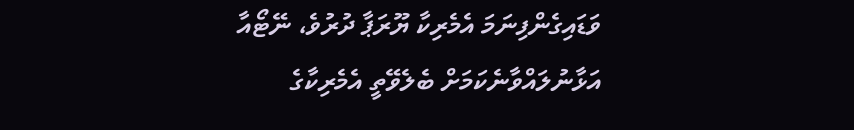ވަޑައިގެންފިނަމަ އެމެރިކާ ޔޫރަޕާ ދުރުވެ، ނޭޓޯއާ އަޅާނުލައްވާނެކަމަށް ބެލެވޭތީ އެމެރިކާގެ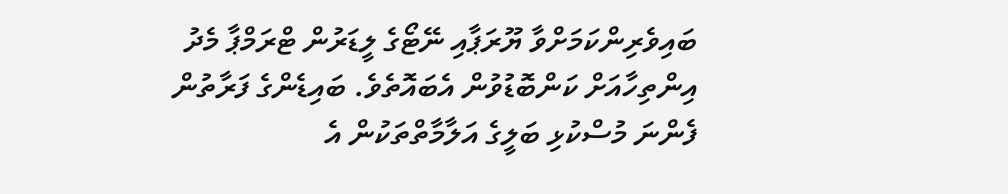ބައިވެރިންކަމަށްވާ ޔޫރަޕާއި ނޭޓޯގެ ލީޑަރުން ޓްރަމްޕާ މެދު އިންތިހާއަށް ކަންބޮޑުވުން އެބައޮތެވެ. ބައިޑެންގެ ފަރާތުން ފެންނަ މުސްކުޅި ބަލީގެ އަލާމާތްތަކުން އެ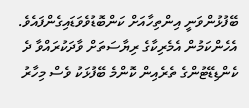ބޭފުޅުންވަނީ އިންތިހާއަށް ކަންބޮޑުވެވަޑައިގެންފައެވެ.
އެހެންކަމުން އެމެރިކާގެ ރިޔާސަތަށް ވާދަކުރައްވާ ދެ ކެންޑިޑޭޓުންގެ ތެރެއިން ކޮންމެ ބޭފުޅަކު ވެސް މިހާރު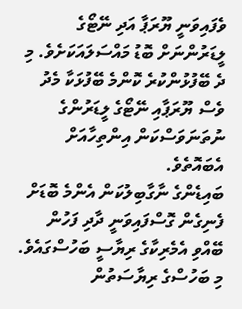ވެފައިވަނީ ޔޫރަޕާ އަދި ނޭޓޯގެ ލީޑަރުންނަށް ބޮޑު މައްސަލައަކަށެވެ. މި ދެ ބޭފުޅުންކުރެ ކޮންމެ ބޭފުޅަކާ މެދު ވެސް ޔޫރަޕާއި ނޭޓޯގެ ލީޑަރުންގެ ނުތަނަވަސްކަން އިންތިހާއަށް އެބައޮތެވެ.
ބައިޑެންގެ ނާގާބިލުކަން އެންމެ ބޮޑަށް ފެނިގެން ގޮސްފައިވަނީ ދާދި ފަހުން ބޭއްވި އެމެރިކާގެ ރިޔާސީ ބަހުސްގައެވެ. މި ބަހުސްގެ ރިޔާސަތުން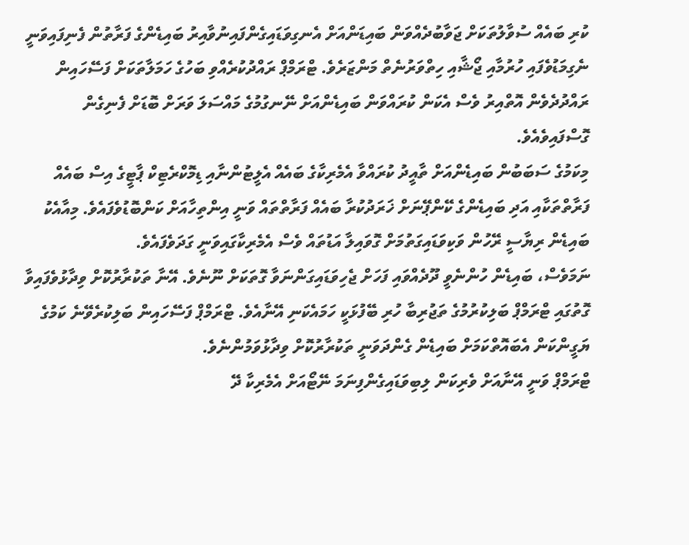ކުރި ބައެއް ސުވާލުތަކަށް ޖަވާބުދެއްވަން ބައިޑަންއަށް އެނގިވަޑައިގެންފައިނުވާއިރު ބައިޑެންގެ ފަރާތުން ފެނިފައިވަނީ ނެގިމަޑުވެފައި ހުރުމާއި ޖޯޝާއި ހިތްވަރުނެތް މަންޒަރެވެ. ޓްރަމްޕް ރައްދުކުރެއްވި ބަހުގެ ހަމަލާތަކަށް ފަސޭހައިން ރައްދުދެވެން އޮތްއިރު ވެސް އެކަން ކުރައްވަން ބައިޑެންއަށް ނޭނގުމުގެ މައްސަލަ ވަރަށް ބޮޑަށް ފެނިގެން ގޮސްފައިވެއެވެ.
މިކަމުގެ ސަބަބުން ބައިޑެންއަށް ތާއީދު ކުރައްވާ އެމެރިކާގެ ބައެއް އެލީޓުންނާއި ޑިމޮކްރެޓިކް ޕާޓީގެ އިސް ބައެއް ފަރާތްތަކާއި އަދި ބައިޑެންގެ ކޭންޕޭނަށް ޚަރަދުކުރާ ބައެއް ފަރާތްތައް ވަނީ އިންތިހާއަށް ކަންބޮޑުވެފައެވެ. މިއާއެކު ބައިޑެން ރިޔާސީ ރޭހުން ވަކިވަޑައިގަތުމަށް ގޮވައިލާ އަޑުތައް ވެސް އެމެރިކާގައިވަނީ ގަދަވެފައެވެ.
ނަމަވެސް، ބައިޑެން ހުންނެވީ ދޫދެއްވައި ފަހަށް ޖެހިވަޑައިގަންނަވާ ގޮތަކަށް ނޫނެވެ. އޭނާ ތަކުރާރުކޮށް ވިދާޅުވެފައިވާ ގޮތުގައި ޓްރަމްޕް ބަލިކުރުމުގެ ތަޖުރިބާ ހުރި ބޭފުޅަކީ ހަމައެކަނި އޭނާއެވެ. ޓްރަމްޕް ފަސޭހައިން ބަލިކުރެވޭނެ ކަމުގެ ޔަގީންކަން އެބައޮތްކަމަށް ބައިޑެން ގެންދަވަނީ ތަކުރާރުކޮށް ވިދާޅުވަމުންނެވެ.
ޓްރަމްޕް ވަނީ އޭނާއަށް ވެރިކަން ލިބިވަޑައިގެންފިނަމަ ނޭޓޯއަށް އެމެރިކާ ދޭ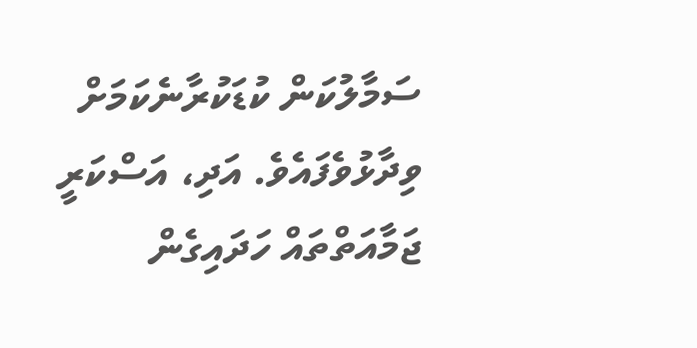ސަމާލުކަން ކުޑަކުރާނެކަމަށް ވިދާޅުވެފައެވެ. އަދި، އަސްކަރީ ޖަމާއަތްތައް ހަދައިގެން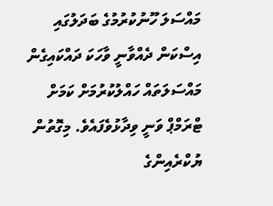މައްސަލަ ހޫނުކުރުމުގެ ބަދަލުގައި އިސްކަން ދެއްވާނީ ވާހަކަ ދައްކައިގެން މައްސަލަތައް ހައްލުކުރުމަށް ކަމަށް ޓްރަމްޕް ވަނީ ވިދާޅުވެފައެވެ. މިގޮތުން ޔުކްރެއިންގެ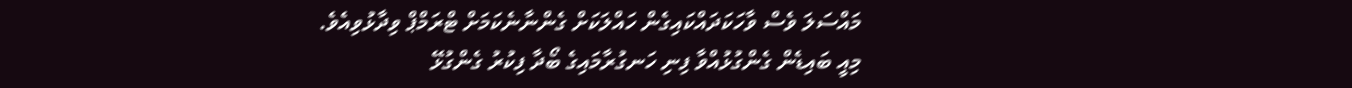މައްސަލަ ވެސް ވާހަކަދައްކައިގެން ހައްލަކަށް ގެންނާނެކަމަށް ޓްރަމްޕް ވިދާޅުވިއެވެ.
މިއީ ބައިޑެން ގެންގުޅުއްވާ ފިނި ހަނގުރާމައިގެ ބޯދާ ފިކުރު ގެންގުޅޭ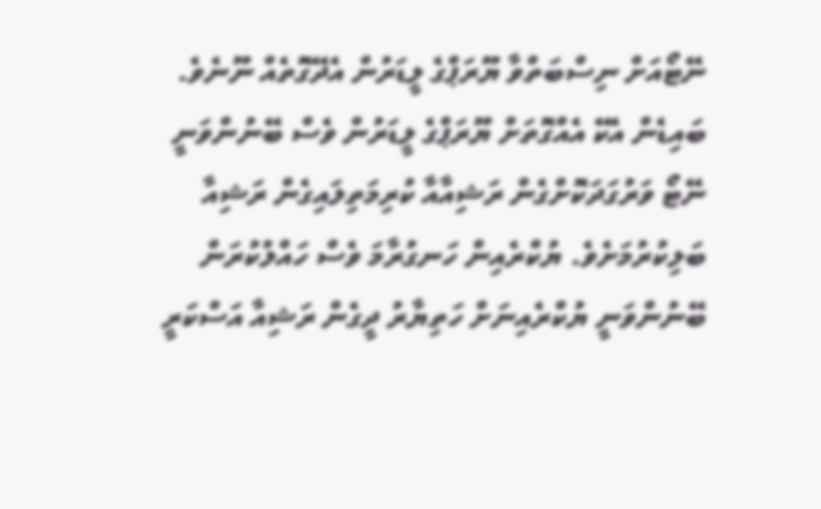ނޭޓޯއަށް ނިސްބަތްވާ ޔޫރަޕްގެ ލީޑަރުން އެދޭގޮތެއް ނޫނެވެ. ބައިޑެން އެކޭ އެއްގޮތަށް ޔޫރަޕްގެ ލީޑަރުން ވެސް ބޭނުންވަނީ ނޭޓޯ ވަރުގަދަކޮށްގެން ރަޝިއާއާ ކުރިމަތިލައިގެން ރަޝިއާ ބަލިކުރުމަށެވެ. ޔުކްރެއިން ހަނގުރާމަ ވެސް ހައްލުކުރަން ބޭނުންވަނީ ޔުކްރެއިނަށް ހަތިޔާރު ދީގެން ރަޝިއާ އަސްކަރީ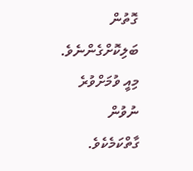ގޮތުން ބަލިކޮށްގެންނެވެ.
މިއީ ވުމަށްވުރެ ނުވުން ގާތްކަމެކެވެ.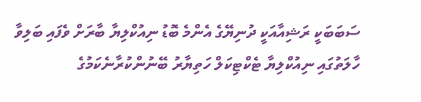ސަބަބަކީ ރަޝިއާއަކީ ދުނިޔޭގެ އެންމެ ބޮޑު ނިއުކްލިޔާ ބާރަށް ވެފައި ބަލިވާ ހާލަތުގައި ނިއުކްލިޔާ ޓެކްޓިކަލް ހަތިޔާރު ބޭނުންކުރާނެކަމުގެ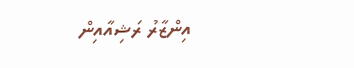އިންޒާރު ރަޝިއާއިން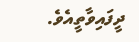ދީފައިވާތީއެވެ.